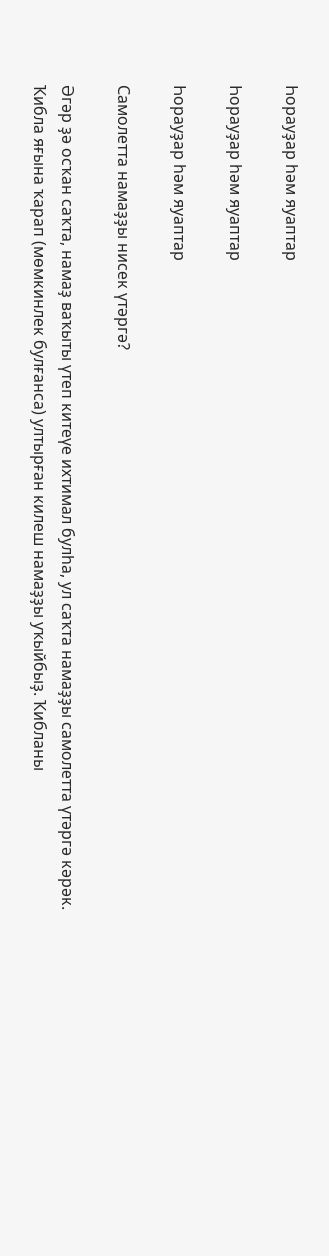Һорауҙар һәм яуаптар

Һорауҙар һәм яуаптар

Һорауҙар һәм яуаптар

Самолетта намаҙҙы нисек үтәргә?

Әгәр ҙә осҡан саҡта, намаҙ ваҡыты үтеп китеүе ихтимал булһа, ул саҡта намаҙҙы самолетта үтәргә кәрәк. Ҡибла яғына ҡарап (мөмкинлек булғанса) ултырған килеш намаҙҙы уҡыйбыҙ. Ҡибланы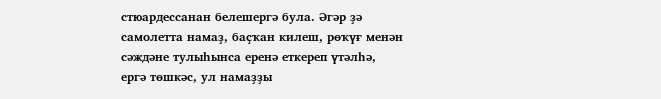стюардессанан белешергә була. Әгәр ҙә самолетта намаҙ, баҫҡан килеш, рөҡүғ менән сәждәне тулыһынса еренә еткереп үтәлһә, ергә төшкәс, ул намаҙҙы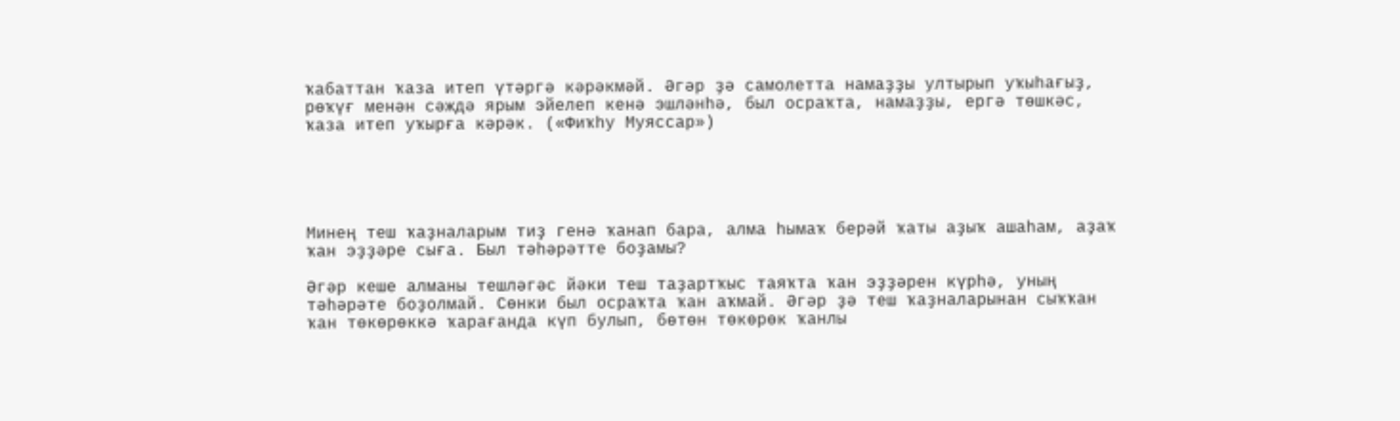ҡабаттан ҡаза итеп үтәргә кәрәкмәй. Әгәр ҙә самолетта намаҙҙы ултырып уҡыһағыҙ, рөҡүғ менән сәждә ярым эйелеп кенә эшләнһә, был осраҡта, намаҙҙы, ергә төшкәс, ҡаза итеп уҡырға кәрәк. («Фиҡһу Муяссар»)





Минең теш ҡаҙналарым тиҙ генә ҡанап бара, алма һымаҡ берәй ҡаты аҙыҡ ашаһам, аҙаҡ ҡан эҙҙәре сыға. Был тәһәрәтте боҙамы?

Әгәр кеше алманы тешләгәс йәки теш таҙартҡыс таяҡта ҡан эҙҙәрен күрһә, уның тәһәрәте боҙолмай. Сөнки был осраҡта ҡан аҡмай. Әгәр ҙә теш ҡаҙналарынан сыҡҡан ҡан төкөрөккә ҡарағанда күп булып, бөтөн төкөрөк ҡанлы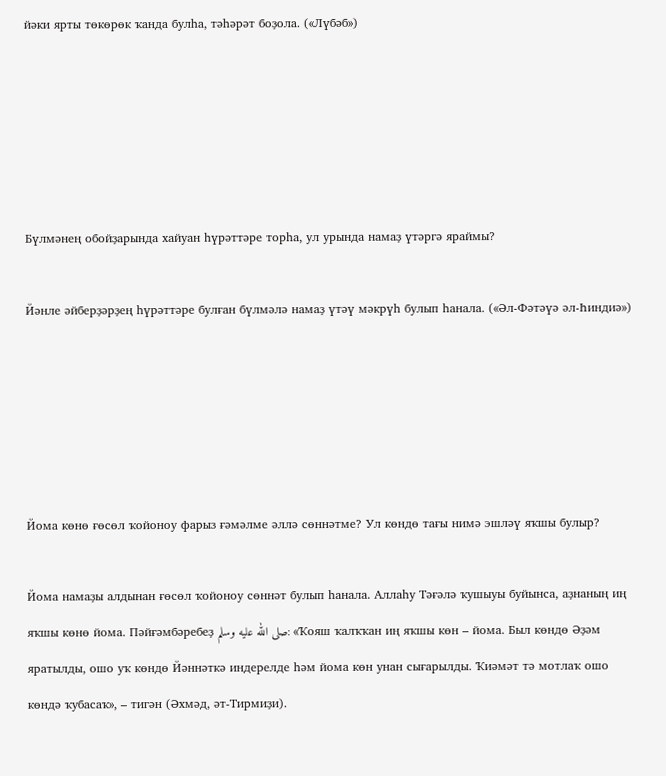йәки ярты төкөрөк ҡанда булһа, тәһәрәт боҙола. («Лүбәб»)





Бүлмәнең обойҙарында хайуан һүрәттәре торһа, ул урында намаҙ үтәргә яраймы?

Йәнле әйберҙәрҙең һүрәттәре булған бүлмәлә намаҙ үтәү мәкрүһ булып һанала. («Әл-Фәтәүә әл-Һиндиә»)





Йома көнө ғөсөл ҡойоноу фарыз ғәмәлме әллә сөннәтме? Ул көндө тағы нимә эшләү яҡшы булыр?

Йома намаҙы алдынан ғөсөл ҡойоноу сөннәт булып һанала. Аллаһу Тәғәлә ҡушыуы буйынса, аҙнаның иң яҡшы көнө йома. Пәйғәмбәребеҙ صلى الله عليه وسلم: «Ҡояш ҡалҡҡан иң яҡшы көн – йома. Был көндө Әҙәм яратылды, ошо уҡ көндө Йәннәткә индерелде һәм йома көн унан сығарылды. Ҡиәмәт тә мотлаҡ ошо көндә ҡубасаҡ», – тигән (Әхмәд, әт-Тирмиҙи).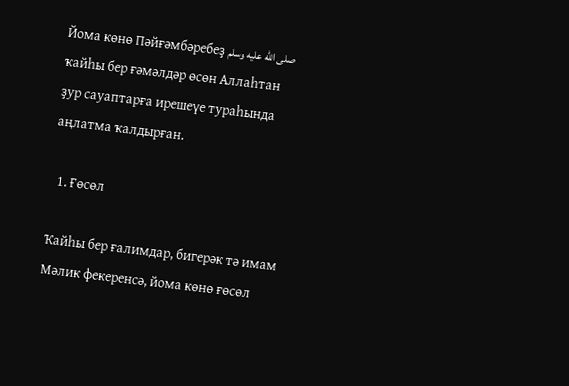Йома көнө Пәйғәмбәребеҙ صلى الله عليه وسلم ҡайһы бер ғәмәлдәр өсөн Аллаһтан ҙур сауаптарға ирешеүе тураһында аңлатма ҡалдырған.

  1. Ғөсөл

Ҡайһы бер ғалимдар, бигерәк тә имам Мәлик фекеренсә, йома көнө ғөсөл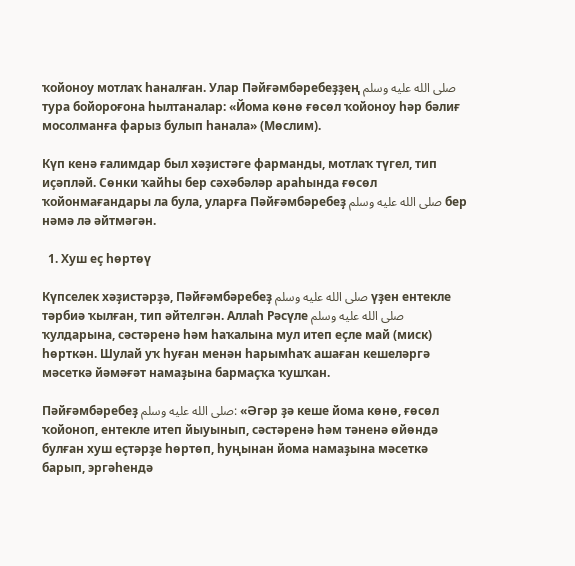ҡойоноу мотлаҡ һаналған. Улар Пәйғәмбәребеҙҙең صلى الله عليه وسلم тура бойороғона һылтаналар: «Йома көнө ғөсөл ҡойоноу һәр бәлиғ мосолманға фарыз булып һанала» (Мөслим).

Күп кенә ғалимдар был хәҙистәге фарманды, мотлаҡ түгел, тип иҫәпләй. Сөнки ҡайһы бер сәхәбәләр араһында ғөсөл ҡойонмағандары ла була, уларға Пәйғәмбәребеҙ صلى الله عليه وسلم бер нәмә лә әйтмәгән.

  1. Хуш еҫ һөртөү

Күпселек хәҙистәрҙә, Пәйғәмбәребеҙ صلى الله عليه وسلم үҙен ентекле тәрбиә ҡылған, тип әйтелгән. Аллаһ Рәсүле صلى الله عليه وسلم ҡулдарына, сәстәренә һәм һаҡалына мул итеп еҫле май (миск) һөрткән. Шулай уҡ һуған менән һарымһаҡ ашаған кешеләргә мәсеткә йәмәғәт намаҙына бармаҫҡа ҡушҡан.

Пәйғәмбәребеҙ صلى الله عليه وسلم: «Әгәр ҙә кеше йома көнө, ғөсөл ҡойоноп, ентекле итеп йыуынып, сәстәренә һәм тәненә өйөндә булған хуш еҫтәрҙе һөртөп, һуңынан йома намаҙына мәсеткә барып, эргәһендә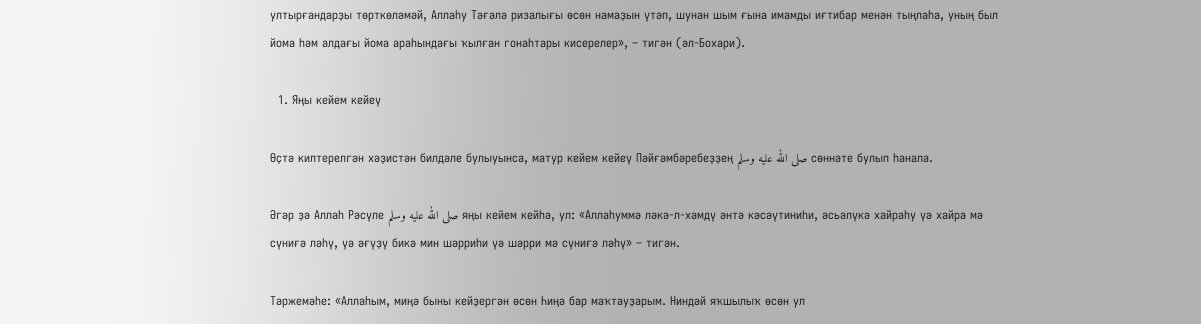ултырғандарҙы төрткөләмәй, Аллаһу Тәғәлә ризалығы өсөн намаҙын үтәп, шунан шым ғына имамды иғтибар менән тыңлаһа, уның был йома һәм алдағы йома араһындағы ҡылған гонаһтары кисерелер», – тигән (әл-Бохари).

  1. Яңы кейем кейеү

Өҫтә килтерелгән хәҙистән билдәле булыуынса, матур кейем кейеү Пәйғәмбәребеҙҙең صلى الله عليه وسلم сөннәте булып һанала.

Әгәр ҙә Аллаһ Рәсүле صلى الله عليه وسلم яңы кейем кейһә, ул: «Аллаһуммә ләкә-л-хәмдү әнтә кәсәүтиниһи, әсьәлүкә хайраһу үә хайра мә сүниғә ләһү, үә әғүҙү бикә мин шәрриһи үә шәрри мә сүниғә ләһү» – тигән.

Тәржемәһе: «Аллаһым, миңә быны кейҙергән өсөн Һиңә бар маҡтауҙарым. Ниндәй яҡшылыҡ өсөн ул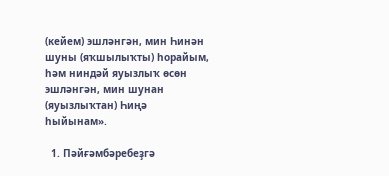(кейем) эшләнгән, мин Һинән шуны (яҡшылыҡты) һорайым, һәм ниндәй яуызлыҡ өсөн эшләнгән, мин шунан (яуызлыҡтан) Һиңә һыйынам».

  1. Пәйғәмбәребеҙгә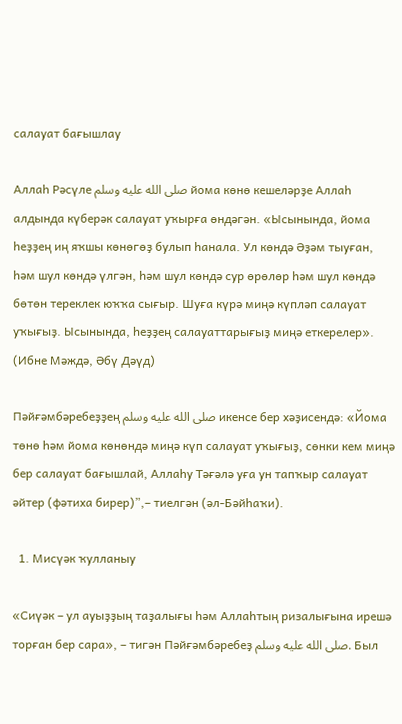салауат бағышлау

Аллаһ Рәсүле صلى الله عليه وسلم йома көнө кешеләрҙе Аллаһ алдында күберәк салауат уҡырға өндәгән. «Ысынында, йома һеҙҙең иң яҡшы көнөгөҙ булып һанала. Ул көндә Әҙәм тыуған, һәм шул көндә үлгән, һәм шул көндә сур өрөлөр һәм шул көндә бөтөн тереклек юҡҡа сығыр. Шуға күрә миңә күпләп салауат уҡығыҙ. Ысынында, һеҙҙең салауаттарығыҙ миңә еткерелер». (Ибне Мәждә, Әбү Дәүд)

Пәйғәмбәребеҙҙең صلى الله عليه وسلم икенсе бер хәҙисендә: «Йома төнө һәм йома көнөндә миңә күп салауат уҡығыҙ, сөнки кем миңә бер салауат бағышлай, Аллаһу Тәғәлә уға ун тапҡыр салауат әйтер (фәтиха бирер)”,– тиелгән (әл-Бәйһаҡи).

  1. Мисүәк ҡулланыу

«Сиүәк – ул ауыҙҙың таҙалығы һәм Аллаһтың ризалығына ирешә торған бер сара», – тигән Пәйғәмбәребеҙ صلى الله عليه وسلم. Был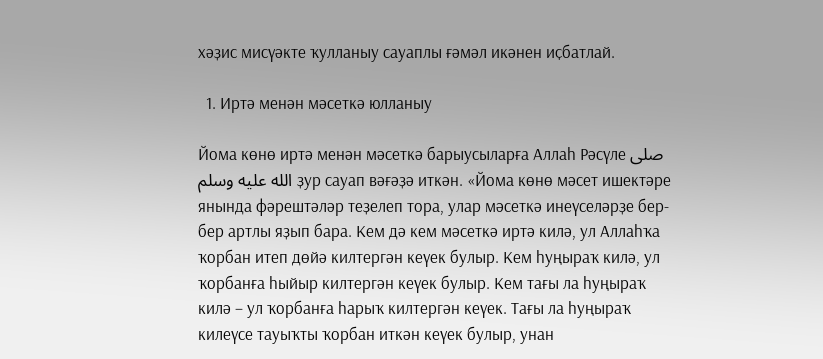хәҙис мисүәкте ҡулланыу сауаплы ғәмәл икәнен иҫбатлай.

  1. Иртә менән мәсеткә юлланыу

Йома көнө иртә менән мәсеткә барыусыларға Аллаһ Рәсүле صلى الله عليه وسلم ҙур сауап вәғәҙә иткән. «Йома көнө мәсет ишектәре янында фәрештәләр теҙелеп тора, улар мәсеткә инеүселәрҙе бер-бер артлы яҙып бара. Кем дә кем мәсеткә иртә килә, ул Аллаһҡа ҡорбан итеп дөйә килтергән кеүек булыр. Кем һуңыраҡ килә, ул ҡорбанға һыйыр килтергән кеүек булыр. Кем тағы ла һуңыраҡ килә − ул ҡорбанға һарыҡ килтергән кеүек. Тағы ла һуңыраҡ килеүсе тауыҡты ҡорбан иткән кеүек булыр, унан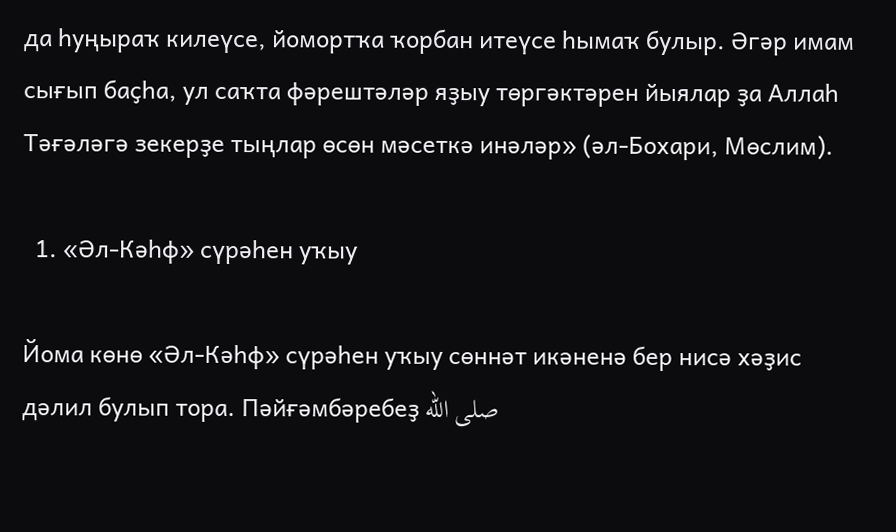да һуңыраҡ килеүсе, йомортҡа ҡорбан итеүсе һымаҡ булыр. Әгәр имам сығып баҫһа, ул саҡта фәрештәләр яҙыу төргәктәрен йыялар ҙа Аллаһ Тәғәләгә зекерҙе тыңлар өсөн мәсеткә инәләр» (әл-Бохари, Мөслим).

  1. «Әл-Кәһф» сүрәһен уҡыу

Йома көнө «Әл-Кәһф» сүрәһен уҡыу сөннәт икәненә бер нисә хәҙис дәлил булып тора. Пәйғәмбәребеҙ صلى الله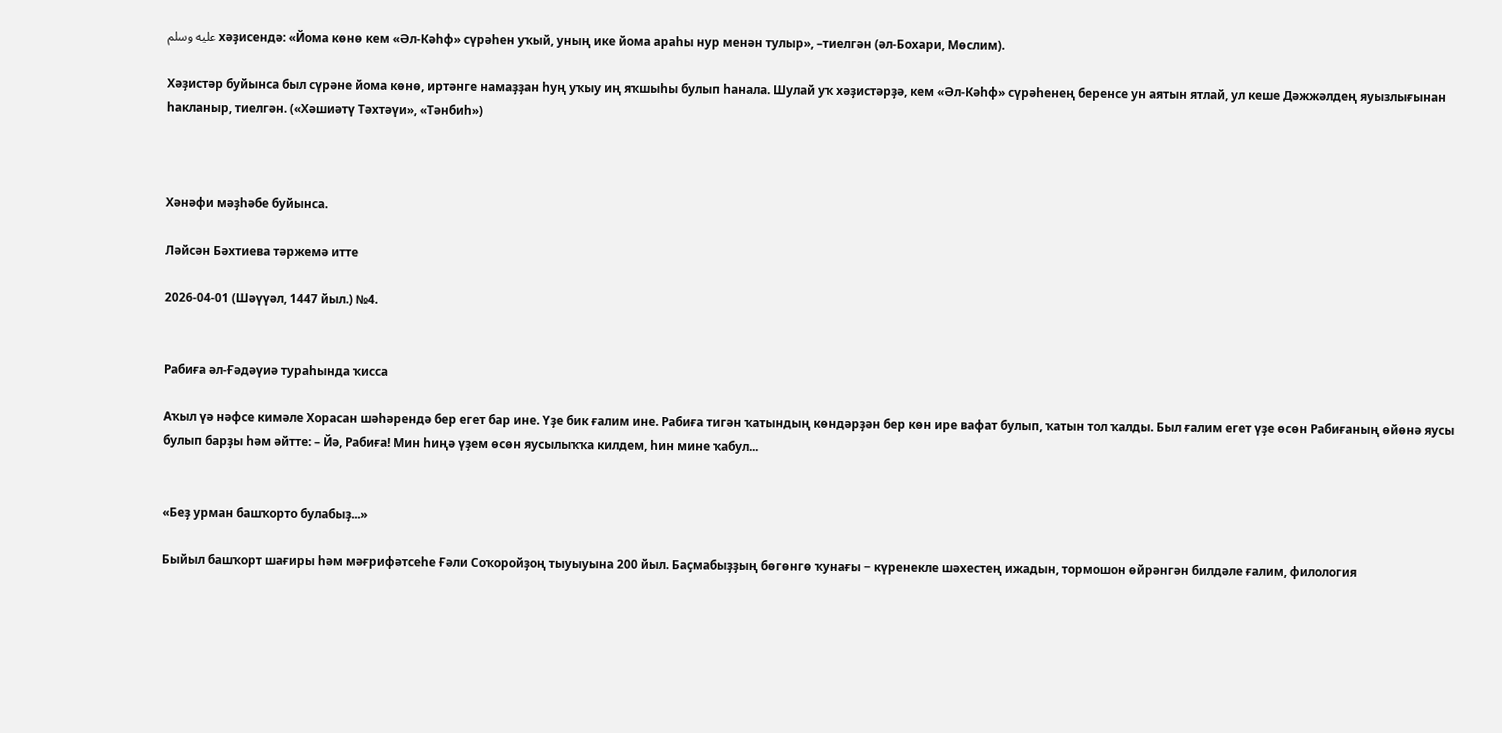عليه وسلم хәҙисендә: «Йома көнө кем «Әл-Кәһф» сүрәһен уҡый, уның ике йома араһы нур менән тулыр», –тиелгән (әл-Бохари, Мөслим).

Хәҙистәр буйынса был сүрәне йома көнө, иртәнге намаҙҙан һуң уҡыу иң яҡшыһы булып һанала. Шулай уҡ хәҙистәрҙә, кем «Әл-Кәһф» сүрәһенең беренсе ун аятын ятлай, ул кеше Дәжжәлдең яуызлығынан һакланыр, тиелгән. («Хәшиәтү Тәхтәүи», «Тәнбиһ»)



Хәнәфи мәҙһәбе буйынса.

Ләйсән Бәхтиева тәржемә итте

2026-04-01 (Шәүүәл, 1447 йыл.) №4.


Рабиға әл-Ғәдәүиә тураһында ҡисса

Аҡыл үә нәфсе кимәле Хорасан шәһәрендә бер егет бар ине. Үҙе бик ғалим ине. Рабиға тигән ҡатындың көндәрҙән бер көн ире вафат булып, ҡатын тол ҡалды. Был ғалим егет үҙе өсөн Рабиғаның өйөнә яусы булып барҙы һәм әйтте: – Йә, Рабиға! Мин һиңә үҙем өсөн яусылыҡҡа килдем, һин мине ҡабул...


«Беҙ урман башҡорто булабыҙ...»

Быйыл башҡорт шағиры һәм мәғрифәтсеһе Ғәли Соҡоройҙоң тыуыуына 200 йыл. Баҫмабыҙҙың бөгөнгө ҡунағы − күренекле шәхестең ижадын, тормошон өйрәнгән билдәле ғалим, филология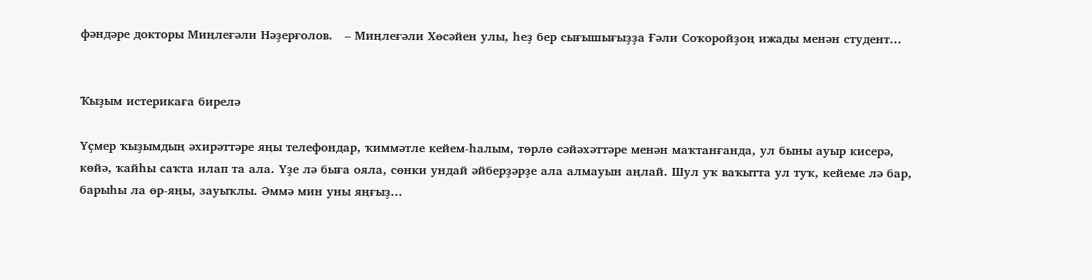фәндәре докторы Миңлеғәли Нәҙерғолов.   – Миңлеғәли Хөсәйен улы, һеҙ бер сығышығыҙҙа Ғәли Соҡоройҙоң ижады менән студент...


Ҡыҙым истерикаға бирелә

Үҫмер ҡыҙымдың әхирәттәре яңы телефондар, ҡиммәтле кейем-һалым, төрлө сәйәхәттәре менән маҡтанғанда, ул быны ауыр кисерә, көйә, ҡайһы саҡта илап та ала. Үҙе лә быға ояла, сөнки ундай әйберҙәрҙе ала алмауын аңлай. Шул уҡ ваҡытта ул туҡ, кейеме лә бар, барыһы ла өр-яңы, зауыҡлы. Әммә мин уны яңғыҙ...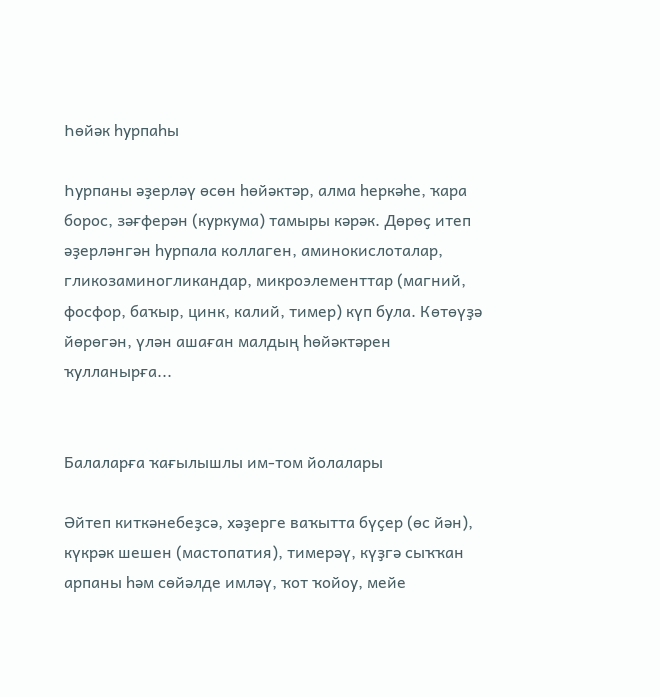Һөйәк һурпаһы

Һурпаны әҙерләү өсөн һөйәктәр, алма һеркәһе, ҡара борос, зәғферән (куркума) тамыры кәрәк. Дөрөҫ итеп әҙерләнгән һурпала коллаген, аминокислоталар, гликозаминогликандар, микроэлементтар (магний, фосфор, баҡыр, цинк, калий, тимер) күп була. Көтөүҙә йөрөгән, үлән ашаған малдың һөйәктәрен ҡулланырға...


Балаларға ҡағылышлы им-том йолалары

Әйтеп киткәнебеҙсә, хәҙерге ваҡытта бүҫер (өс йән), күкрәк шешен (мастопатия), тимерәү, күҙгә сыҡҡан арпаны һәм сөйәлде имләү, ҡот ҡойоу, мейе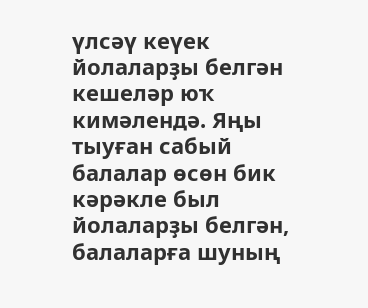үлсәү кеүек йолаларҙы белгән кешеләр юҡ кимәлендә. Яңы тыуған сабый балалар өсөн бик кәрәкле был йолаларҙы белгән, балаларға шуның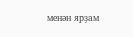менән ярҙам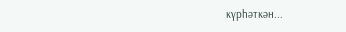күрһәткән...